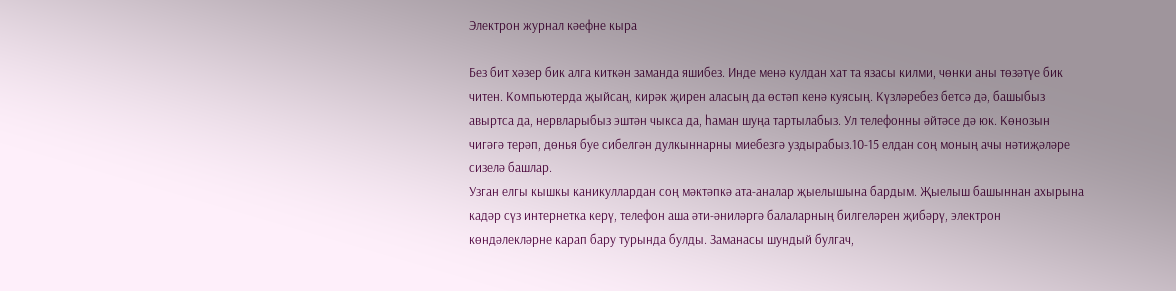Электрон журнал кәефне кыра

Без бит хәзер бик алга киткән заманда яшибез. Инде менә кулдан хат та язасы килми, чөнки аны төзәтүе бик читен. Компьютерда җыйсаң, кирәк җирен аласың да өстәп кенә куясың. Күзләребез бетсә дә, башыбыз авыртса да, нервларыбыз эштән чыкса да, һаман шуңа тартылабыз. Ул телефонны әйтәсе дә юк. Көнозын чигәгә терәп, дөнья буе сибелгән дулкыннарны миебезгә уздырабыз.10-15 елдан соң моның ачы нәтиҗәләре сизелә башлар.
Узган елгы кышкы каникуллардан соң мәктәпкә ата-аналар җыелышына бардым. Җыелыш башыннан ахырына кадәр сүз интернетка керү, телефон аша әти-әниләргә балаларның билгеләрен җибәрү, электрон көндәлекләрне карап бару турында булды. Заманасы шундый булгач,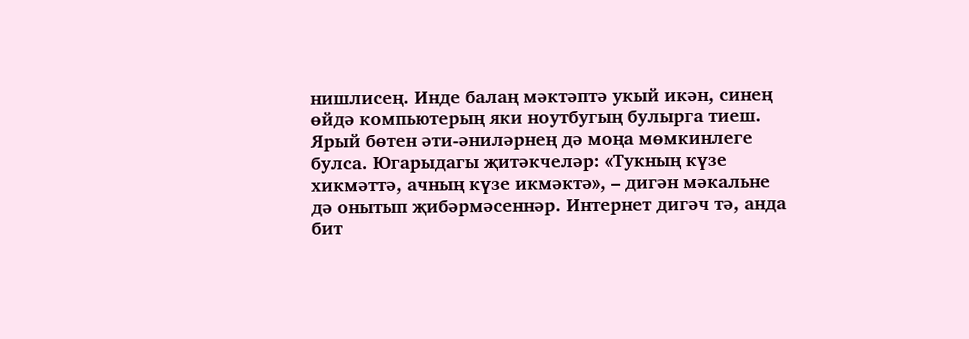нишлисең. Инде балаң мәктәптә укый икән, синең өйдә компьютерың яки ноутбугың булырга тиеш. Ярый бөтен әти-әниләрнең дә моңа мөмкинлеге булса. Югарыдагы җитәкчеләр: «Тукның күзе хикмәттә, ачның күзе икмәктә», – дигән мәкальне дә онытып җибәрмәсеннәр. Интернет дигәч тә, анда бит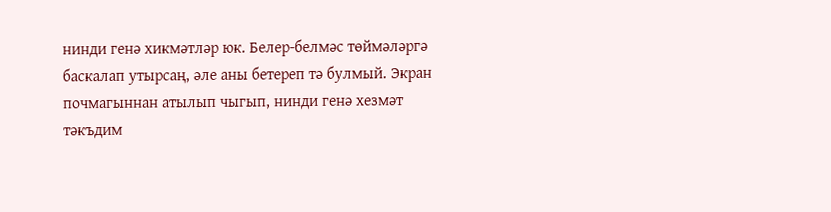нинди генә хикмәтләр юк. Белер-белмәс төймәләргә баскалап утырсаң, әле аны бетереп тә булмый. Экран почмагыннан атылып чыгып, нинди генә хезмәт тәкъдим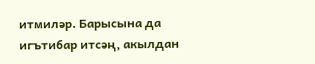итмиләр. Барысына да игътибар итсәң, акылдан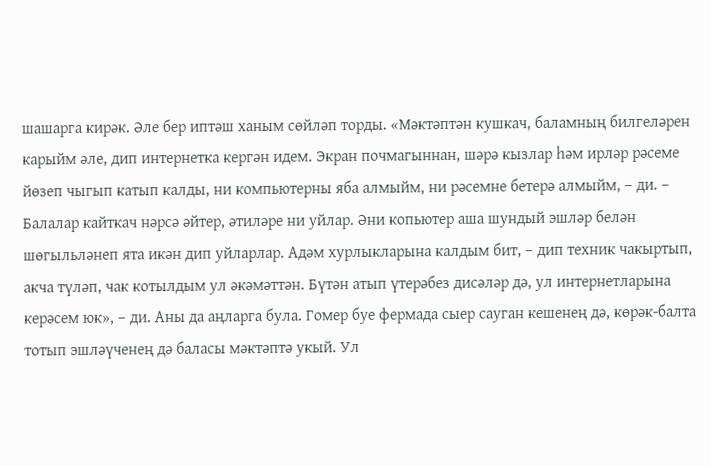шашарга кирәк. Әле бер иптәш ханым сөйләп торды. «Мәктәптән кушкач, баламның билгеләрен карыйм әле, дип интернетка кергән идем. Экран почмагыннан, шәрә кызлар һәм ирләр рәсеме йөзеп чыгып катып калды, ни компьютерны яба алмыйм, ни рәсемне бетерә алмыйм, – ди. – Балалар кайткач нәрсә әйтер, әтиләре ни уйлар. Әни копьютер аша шундый эшләр белән шөгыльләнеп ята икән дип уйларлар. Адәм хурлыкларына калдым бит, – дип техник чакыртып, акча түләп, чак котылдым ул әкәмәттән. Бүтән атып үтерәбез дисәләр дә, ул интернетларына керәсем юк», – ди. Аны да аңларга була. Гомер буе фермада сыер сауган кешенең дә, көрәк-балта тотып эшләүченең дә баласы мәктәптә укый. Ул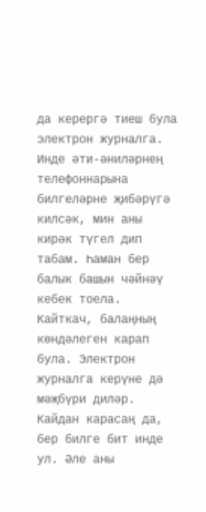да керергә тиеш була электрон журналга.
Инде әти-әниләрнең телефоннарына билгеләрне җибәрүгә килсәк, мин аны кирәк түгел дип табам. Һаман бер балык башын чәйнәү кебек тоела. Кайткач, балаңның көндәлеген карап була. Электрон журналга керүне дә мәҗбүри диләр. Кайдан карасаң да, бер билге бит инде ул. Әле аны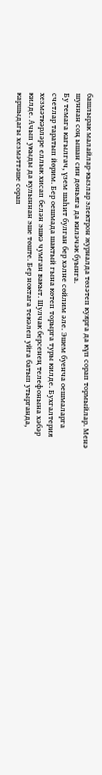башлырак малайлар-кызлар электрон журналда төзәтеп куярга да күп сорап тормыйлар. Менә шуннан соң ышан син дөньяга да киләчәк буынга.
Бу темага кагылгач, үзем шаһит булган бер хәлне сөйлим әле. Эшем буенча оешмаларга счетлар таратып йөрим. Бер оешмада шактый гына көтеп торырга туры килде. Бухгалтерия хезмәткәрләре еллык хисап белән эшкә чумган вакыт. Шулчак берсенең телефонына хәбәр килде. Ачып укыды да кулыннан эше төште. Бер ноктага текәлеп уйга батып утырганда, каршыдагы хезмәттәше сорап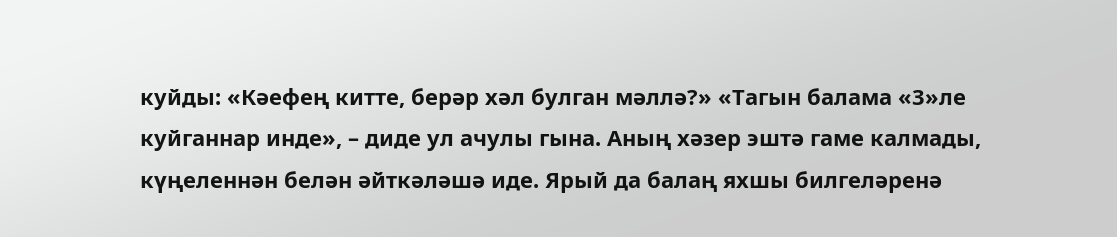куйды: «Кәефең китте, берәр хәл булган мәллә?» «Тагын балама «3»ле куйганнар инде», – диде ул ачулы гына. Аның хәзер эштә гаме калмады, күңеленнән белән әйткәләшә иде. Ярый да балаң яхшы билгеләренә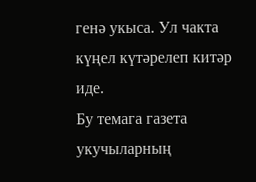генә укыса. Ул чакта күңел күтәрелеп китәр иде.
Бу темага газета укучыларның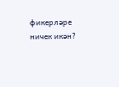фикерләре ничек икән?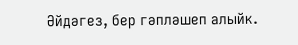Әйдәгез, бер гәпләшеп алыйк.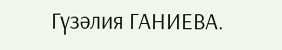Гүзәлия ГАНИЕВА.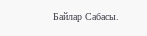Байлар Сабасы.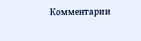Комментарии